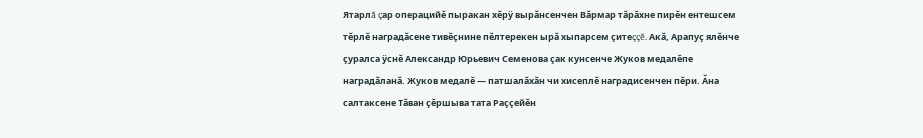Ятарлă çар операцийĕ пыракан хĕрÿ вырăнсенчен Вăрмар тăрăхне пирĕн ентешсем тĕрлĕ наградăсене тивĕçнине пĕлтерекен ырă хыпарсем çитеççĕ. Акă, Арапуç ялĕнче çуралса ÿснĕ Александр Юрьевич Семенова çак кунсенче Жуков медалĕпе наградăланă. Жуков медалĕ — патшалăхăн чи хисеплĕ наградисенчен пĕри. Ăна салтаксене Тăван çĕршыва тата Раççейĕн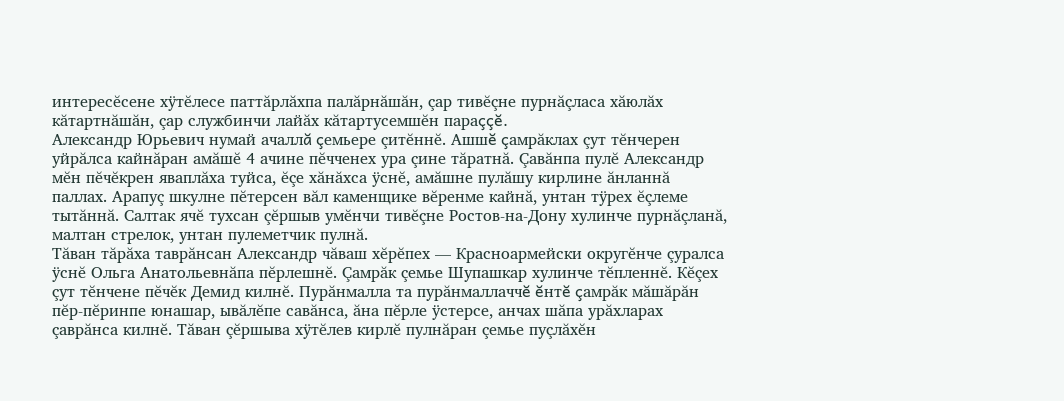интересĕсене хÿтĕлесе паттăрлăхпа палăрнăшăн, çар тивĕçне пурнăçласа хăюлăх кăтартнăшăн, çар службинчи лайăх кăтартусемшĕн параççĕ.
Александр Юрьевич нумай ачаллă çемьере çитĕннĕ. Ашшĕ çамрăклах çут тĕнчерен уйрăлса кайнăран амăшĕ 4 ачине пĕчченех ура çине тăратнă. Çавăнпа пулĕ Александр мĕн пĕчĕкрен яваплăха туйса, ĕçе хăнăхса ÿснĕ, амăшне пулăшу кирлине ăнланнă паллах. Арапуç шкулне пĕтерсен вăл каменщике вĕренме кайнă, унтан тÿрех ĕçлеме тытăннă. Салтак ячĕ тухсан çĕршыв умĕнчи тивĕçне Ростов-на-Дону хулинче пурнăçланă, малтан стрелок, унтан пулеметчик пулнă.
Тăван тăрăха таврăнсан Александр чăваш хĕрĕпех — Красноармейски округĕнче çуралса ÿснĕ Ольга Анатольевнăпа пĕрлешнĕ. Çамрăк çемье Шупашкар хулинче тĕпленнĕ. Кĕçех çут тĕнчене пĕчĕк Демид килнĕ. Пурăнмалла та пурăнмаллаччĕ ĕнтĕ çамрăк мăшăрăн пĕр-пĕринпе юнашар, ывăлĕпе савăнса, ăна пĕрле ÿстерсе, анчах шăпа урăхларах çаврăнса килнĕ. Тăван çĕршыва хÿтĕлев кирлĕ пулнăран çемье пуçлăхĕн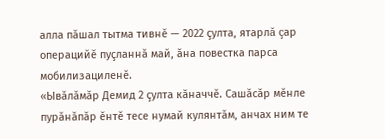алла пăшал тытма тивнĕ — 2022 çулта, ятарлă çар операцийĕ пуçланнă май, ăна повестка парса мобилизациленĕ.
«Ывăлăмăр Демид 2 çулта кăначчĕ. Сашăсăр мĕнле пурăнăпăр ĕнтĕ тесе нумай кулянтăм, анчах ним те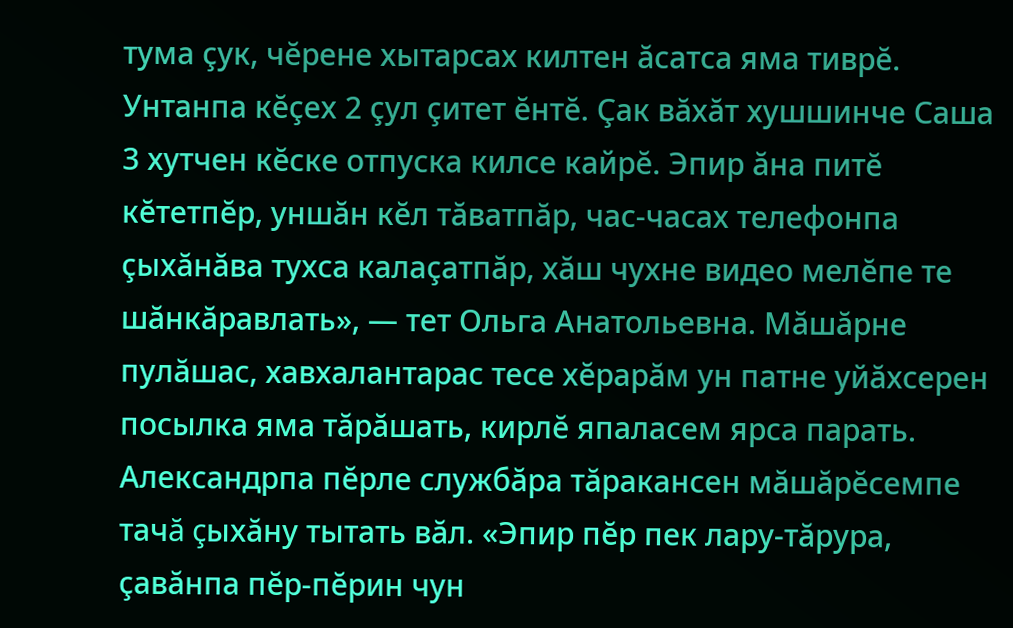тума çук, чĕрене хытарсах килтен ăсатса яма тиврĕ. Унтанпа кĕçех 2 çул çитет ĕнтĕ. Çак вăхăт хушшинче Саша 3 хутчен кĕске отпуска килсе кайрĕ. Эпир ăна питĕ кĕтетпĕр, уншăн кĕл тăватпăр, час-часах телефонпа çыхăнăва тухса калаçатпăр, хăш чухне видео мелĕпе те шăнкăравлать», — тет Ольга Анатольевна. Мăшăрне пулăшас, хавхалантарас тесе хĕрарăм ун патне уйăхсерен посылка яма тăрăшать, кирлĕ япаласем ярса парать. Александрпа пĕрле службăра тăракансен мăшăрĕсемпе тачă çыхăну тытать вăл. «Эпир пĕр пек лару-тăрура, çавăнпа пĕр-пĕрин чун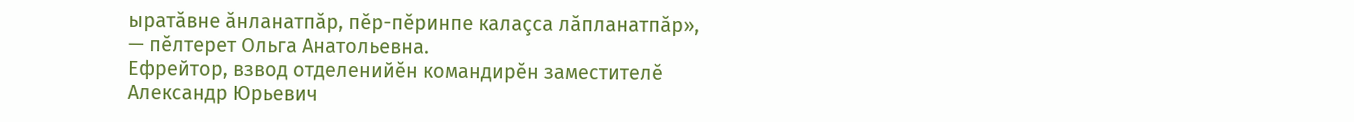ыратăвне ăнланатпăр, пĕр-пĕринпе калаçса лăпланатпăр», — пĕлтерет Ольга Анатольевна.
Ефрейтор, взвод отделенийĕн командирĕн заместителĕ Александр Юрьевич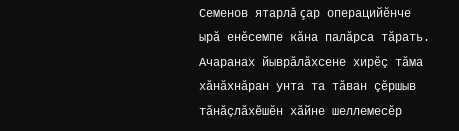Семенов ятарлă çар операцийĕнче ырă енĕсемпе кăна палăрса тăрать. Ачаранах йыврăлăхсене хирĕç тăма хăнăхнăран унта та тăван çĕршыв тăнăçлăхĕшĕн хăйне шеллемесĕр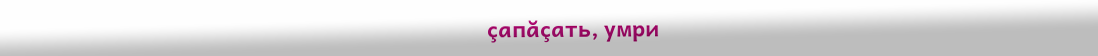çапăçать, умри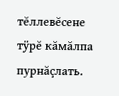тĕллевĕсене тÿрĕ кăмăлпа пурнăçлать.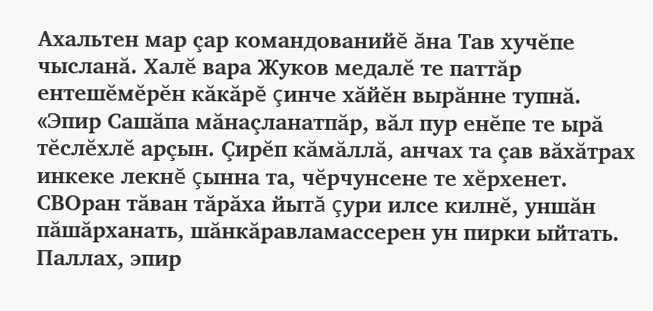Ахальтен мар çар командованийĕ ăна Тав хучĕпе чысланă. Халĕ вара Жуков медалĕ те паттăр ентешĕмĕрĕн кăкăрĕ çинче хăйĕн вырăнне тупнă.
«Эпир Сашăпа мăнаçланатпăр, вăл пур енĕпе те ырă тĕслĕхлĕ арçын. Çирĕп кăмăллă, анчах та çав вăхăтрах инкеке лекнĕ çынна та, чĕрчунсене те хĕрхенет. СВОран тăван тăрăха йытă çури илсе килнĕ, уншăн пăшăрханать, шăнкăравламассерен ун пирки ыйтать. Паллах, эпир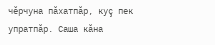чĕрчуна пăхатпăр, куç пек упратпăр. Саша кăна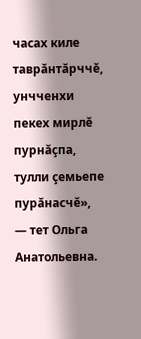часах киле таврăнтăрччĕ, унчченхи пекех мирлĕ пурнăçпа, тулли çемьепе пурăнасчĕ», — тет Ольга Анатольевна.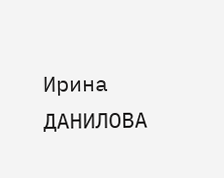Ирина ДАНИЛОВА